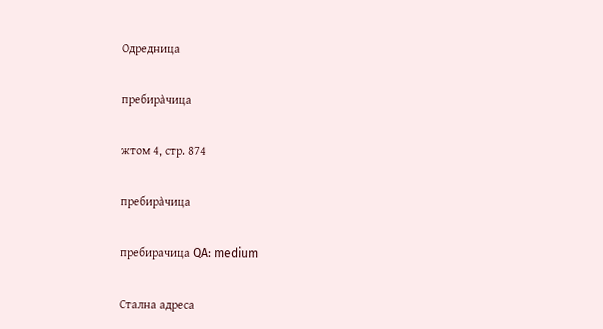Одредница

пребира̀чица

жтом 4, стр. 874

пребира̀чица

пребирачица QA: medium

Стална адреса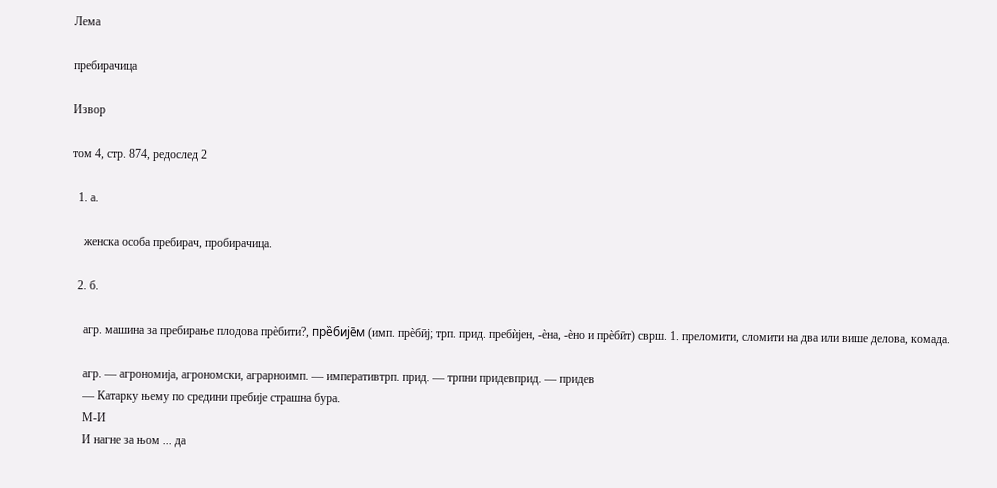Лема

пребирачица

Извор

том 4, стр. 874, редослед 2

  1. а.

    женска особа пребирач, пробирачица.

  2. б.

    агр. машина за пребирање плодова прѐбити?, пре̏бије̄м (имп. прѐбӣј; трп. прид. пребѝјен, -ѐна, -ѐно и прѐбӣт) сврш. 1. преломити, сломити на два или више делова, комада.

    агр. — агрономија, агрономски, аграрноимп. — императивтрп. прид. — трпни придевприд. — придев
    — Катарку њему по средини пребије страшна бура.
    М-И
    И нагне за њом ... да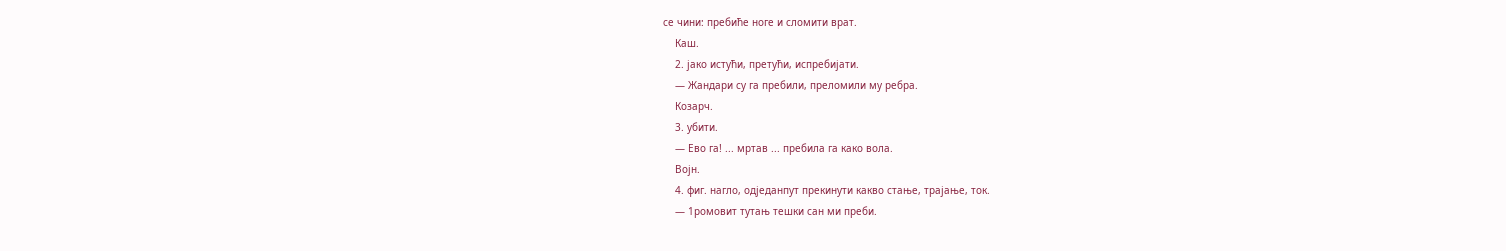се чини: пребиће ноге и сломити врат.
    Каш.
    2. јако истући, претући, испребијати.
    — Жандари су га пребили, преломили му ребра.
    Козарч.
    3. убити.
    — Ево га! ... мртав ... пребила га како вола.
    Војн.
    4. фиг. нагло, одједанпут прекинути какво стање, трајање, ток.
    — 1ромовит тутањ тешки сан ми преби.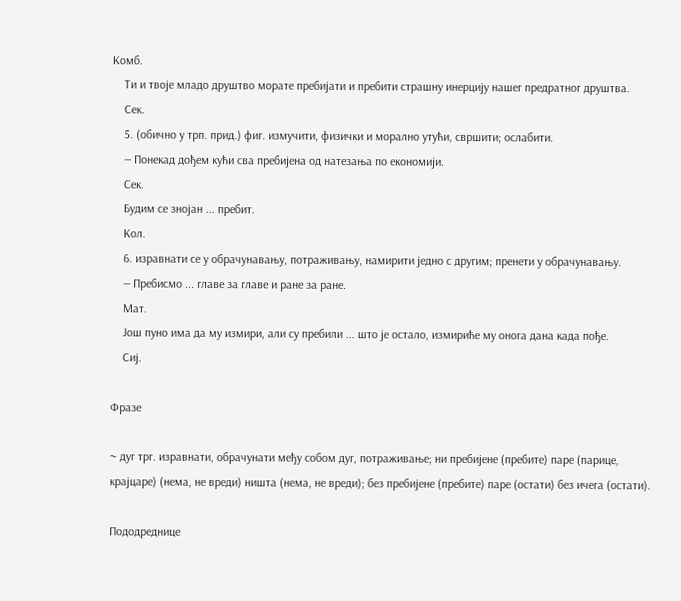Комб.
    Ти и твоје младо друштво морате пребијати и пребити страшну инерцију нашег предратног друштва.
    Сек.
    5. (обично у трп. прид.) фиг. измучити, физички и морално утући, свршити; ослабити.
    — Понекад дођем кући сва пребијена од натезања по економији.
    Сек.
    Будим се знојан ... пребит.
    Кол.
    6. изравнати се у обрачунавању, потраживању, намирити једно с другим; пренети у обрачунавању.
    — Пребисмо ... главе за главе и ране за ране.
    Мат.
    Још пуно има да му измири, али су пребили ... што је остало, измириће му онога дана када пође.
    Сиј.

Фразе

~ дуг трг. изравнати, обрачунати међу собом дуг, потраживање; ни пребијене (пребите) паре (парице, крајцаре) (нема, не вреди) ништа (нема, не вреди); без пребијене (пребите) паре (остати) без ичега (остати).

Пододреднице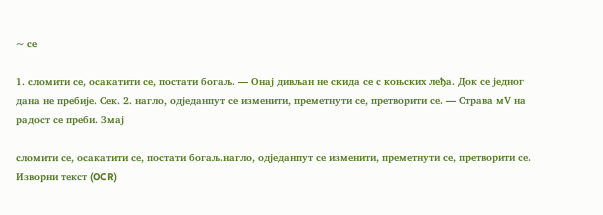~ се

1. сломити се, осакатити се, постати богаљ. — Онај дивљан не скида се с коњских леђа. Док се једног дана не пребије. Сек. 2. нагло, одједанпут се изменити, преметнути се, претворити се. — Страва мV на радост се преби. Змај

сломити се, осакатити се, постати богаљ.нагло, одједанпут се изменити, преметнути се, претворити се.
Изворни текст (OCR)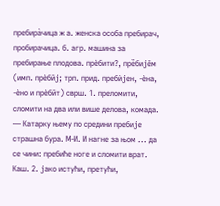пребира̀чица ж а. женска особа пребирач, пробирачица. б. агр. машина за пребирање плодова. прѐбити?, пре̏бије̄м (имп. прѐбӣј; трп. прид. пребѝјен, -ѐна, -ѐно и прѐбӣт) сврш. 1. преломити, сломити на два или више делова, комада. — Катарку њему по средини пребије страшна бура. М-И. И нагне за њом ... да се чини: пребиће ноге и сломити врат. Каш. 2. јако истући, претући,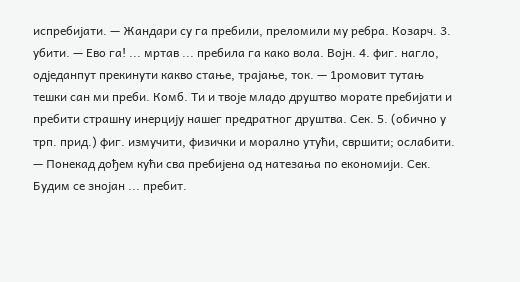испребијати. — Жандари су га пребили, преломили му ребра. Козарч. 3. убити. — Ево га! ... мртав ... пребила га како вола. Војн. 4. фиг. нагло, одједанпут прекинути какво стање, трајање, ток. — 1ромовит тутањ тешки сан ми преби. Комб. Ти и твоје младо друштво морате пребијати и пребити страшну инерцију нашег предратног друштва. Сек. 5. (обично у трп. прид.) фиг. измучити, физички и морално утући, свршити; ослабити. — Понекад дођем кући сва пребијена од натезања по економији. Сек. Будим се знојан ... пребит.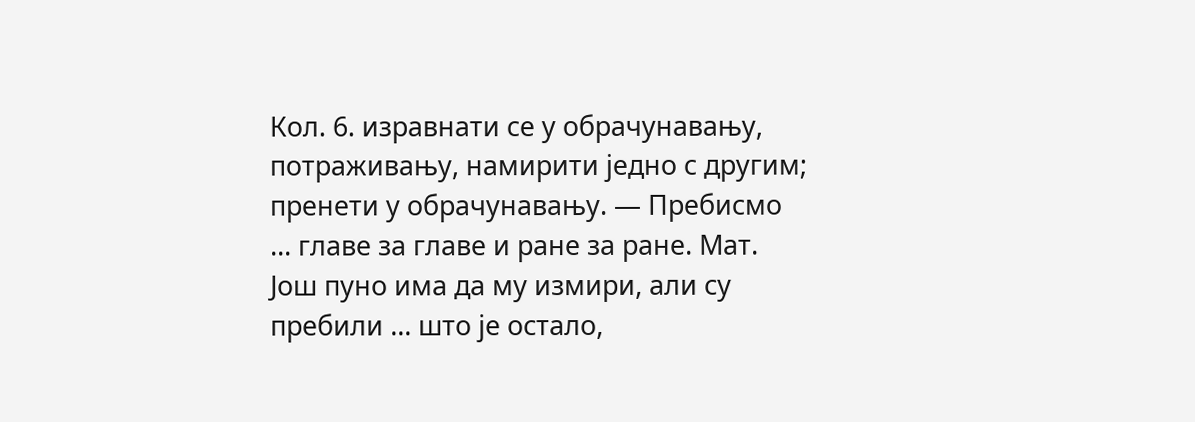Кол. 6. изравнати се у обрачунавању, потраживању, намирити једно с другим; пренети у обрачунавању. — Пребисмо ... главе за главе и ране за ране. Мат. Још пуно има да му измири, али су пребили ... што је остало,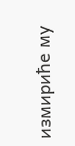измириће му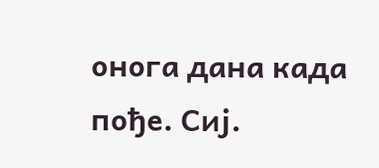онога дана када пође. Сиј.